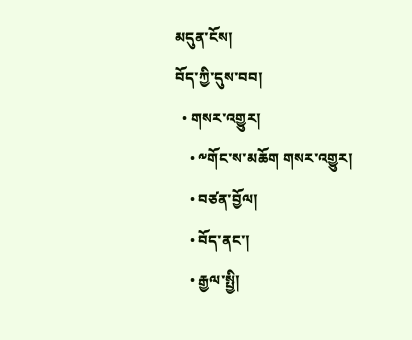མདུན་ངོས།
བོད་ཀྱི་དུས་བབ།
  • གསར་འགྱུར།
    • ༸གོང་ས་མཆོག གསར་འགྱུར།
    • བཙན་བྱོལ།
    • བོད་ནང་།
    • རྒྱལ་སྤྱི།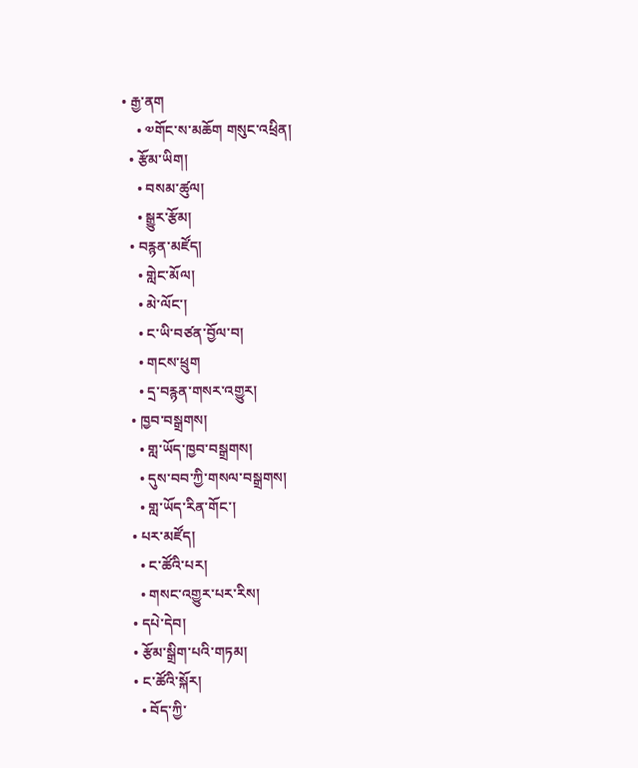• རྒྱ་ནག
    • ༧གོང་ས་མཆོག གསུང་འཕྲིན།
  • རྩོམ་ཡིག།
    • བསམ་ཚུལ།
    • སྒྱུར་རྩོམ།
  • བརྙན་མཛོད།
    • གླེང་མོལ།
    • མེ་ལོང་།
    • ང་ཡི་བཙན་བྱོལ་བ།
    • གངས་ཕྲུག
    • དྲ་བརྙན་གསར་འགྱུར།
  • ཁྱབ་བསྒྲགས།
    • གླ་ཡོད་ཁྱབ་བསྒྲགས།
    • དུས་བབ་ཀྱི་གསལ་བསྒྲགས།
    • གླ་ཡོད་རིན་གོང་།
  • པར་མཛོད།
    • ང་ཚོའི་པར།
    • གསང་འགྱུར་པར་རིས།
  • དཔེ་དེབ།
  • རྩོམ་སྒྲིག་པའི་གཏམ།
  • ང་ཚོའི་སྐོར།
    • བོད་ཀྱི་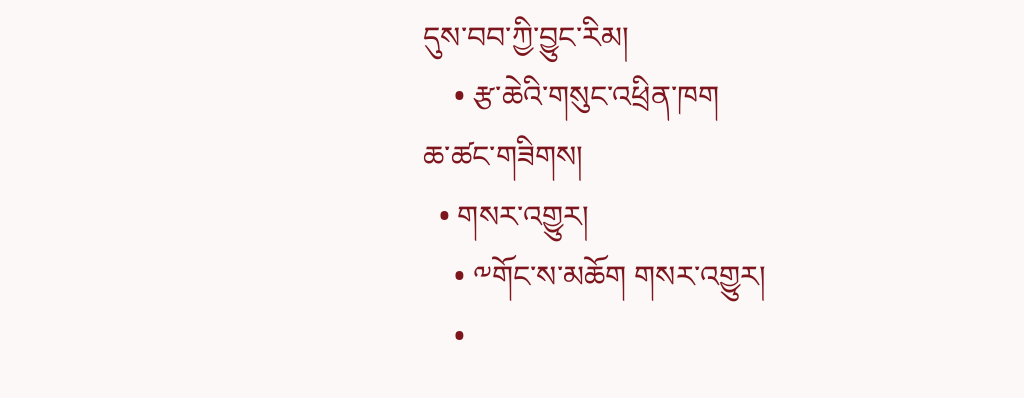དུས་བབ་ཀྱི་བྱུང་རིམ།
    • རྩ་ཆེའི་གསུང་འཕྲིན་ཁག
ཆ་ཚང་གཟིགས།
  • གསར་འགྱུར།
    • ༸གོང་ས་མཆོག གསར་འགྱུར།
    •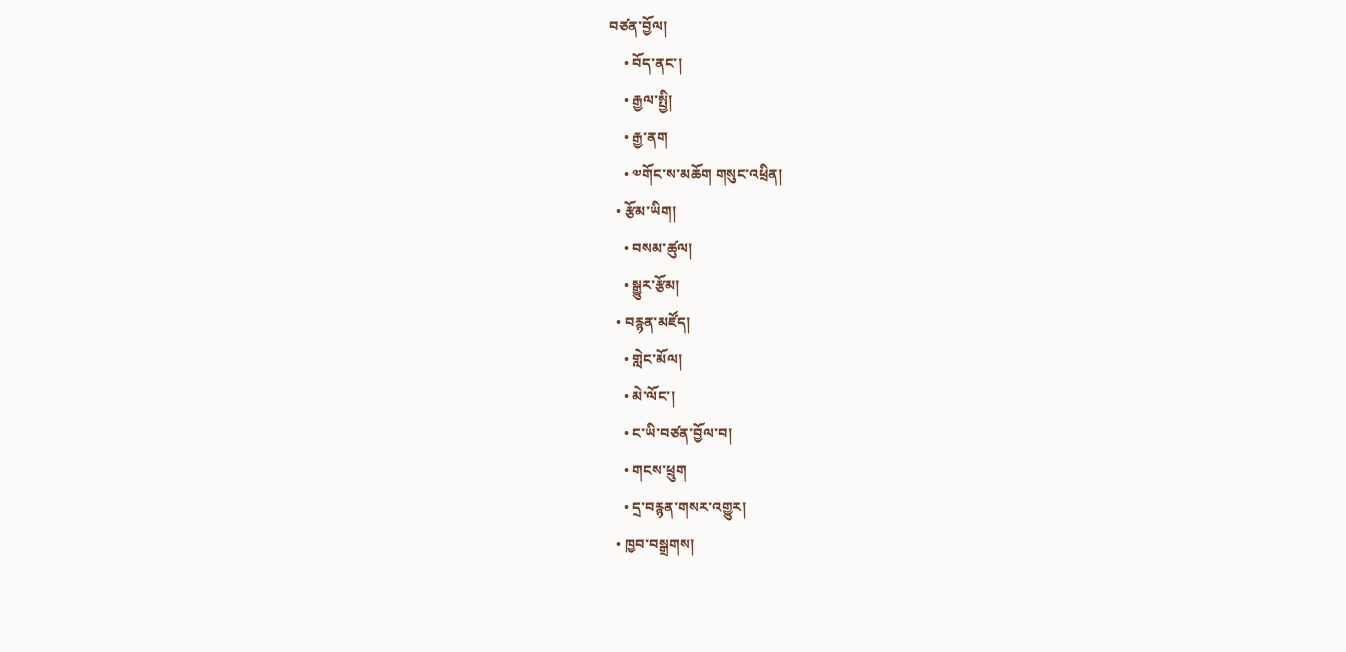བཙན་བྱོལ།
    • བོད་ནང་།
    • རྒྱལ་སྤྱི།
    • རྒྱ་ནག
    • ༧གོང་ས་མཆོག གསུང་འཕྲིན།
  • རྩོམ་ཡིག།
    • བསམ་ཚུལ།
    • སྒྱུར་རྩོམ།
  • བརྙན་མཛོད།
    • གླེང་མོལ།
    • མེ་ལོང་།
    • ང་ཡི་བཙན་བྱོལ་བ།
    • གངས་ཕྲུག
    • དྲ་བརྙན་གསར་འགྱུར།
  • ཁྱབ་བསྒྲགས།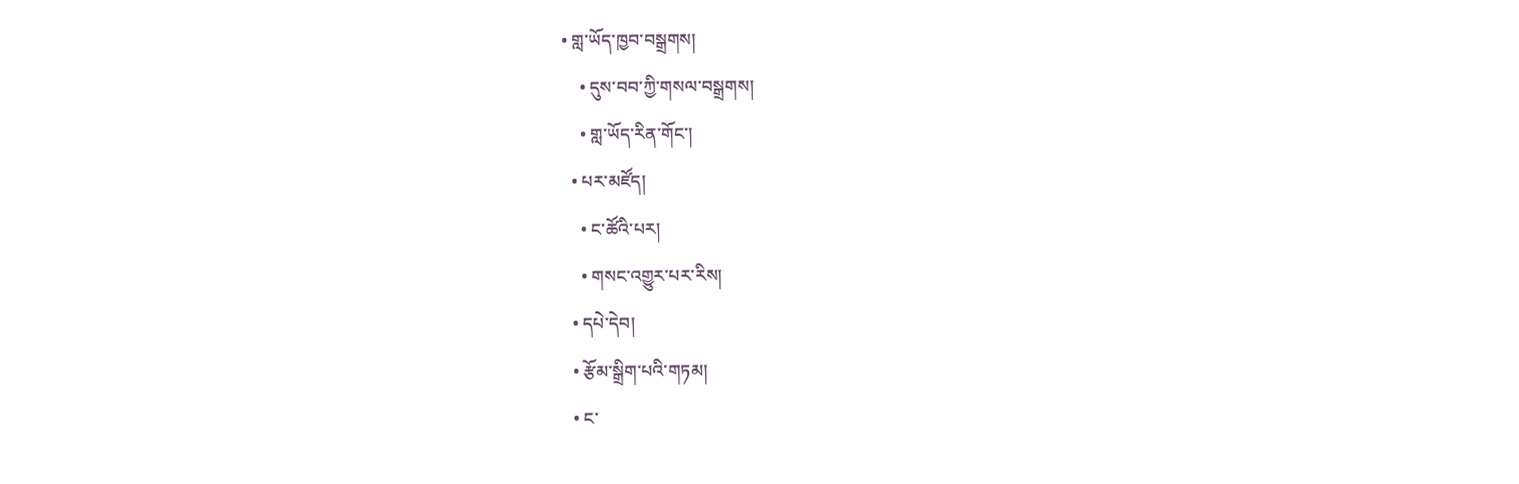• གླ་ཡོད་ཁྱབ་བསྒྲགས།
    • དུས་བབ་ཀྱི་གསལ་བསྒྲགས།
    • གླ་ཡོད་རིན་གོང་།
  • པར་མཛོད།
    • ང་ཚོའི་པར།
    • གསང་འགྱུར་པར་རིས།
  • དཔེ་དེབ།
  • རྩོམ་སྒྲིག་པའི་གཏམ།
  • ང་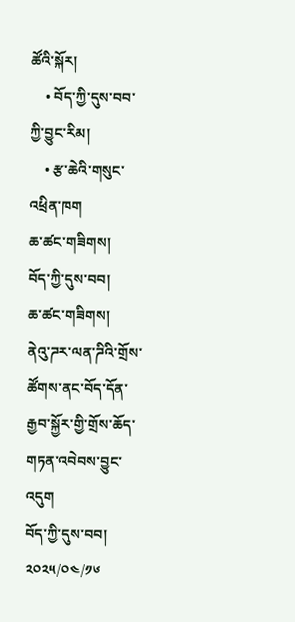ཚོའི་སྐོར།
    • བོད་ཀྱི་དུས་བབ་ཀྱི་བྱུང་རིམ།
    • རྩ་ཆེའི་གསུང་འཕྲིན་ཁག
ཆ་ཚང་གཟིགས།
བོད་ཀྱི་དུས་བབ།
ཆ་ཚང་གཟིགས།
ནེའུ་ཌར་ལན་ཌིའི་གྲོས་ཚོགས་ནང་བོད་དོན་རྒྱབ་སྐྱོར་གྱི་གྲོས་ཆོད་གཏན་འབེབས་བྱུང་འདུག
བོད་ཀྱི་དུས་བབ།
༢༠༢༥/༠༤/༡༦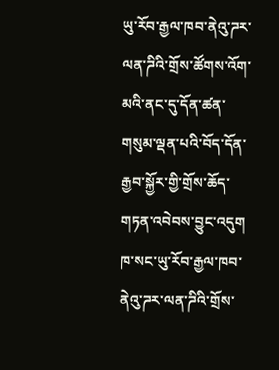ཡུ་རོབ་རྒྱལ་ཁབ་ནེའུ་ཌར་ལན་ཌིའི་གྲོས་ཚོགས་འོག་མའི་ནང་དུ་དོན་ཚན་གསུམ་ལྡན་པའི་བོད་དོན་རྒྱབ་སྐྱོར་གྱི་གྲོས་ཆོད་གཏན་འབེབས་བྱུང་འདུག
ཁ་སང་ཡུ་རོབ་རྒྱལ་ཁབ་ནེའུ་ཌར་ལན་ཌིའི་གྲོས་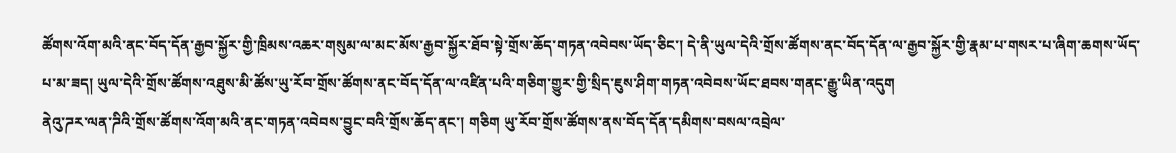ཚོགས་འོག་མའི་ནང་བོད་དོན་རྒྱབ་སྐྱོར་གྱི་ཁྲིམས་འཆར་གསུམ་ལ་མང་མོས་རྒྱབ་སྐྱོར་ཐོབ་སྟེ་གྲོས་ཆོད་གཏན་འབེབས་ཡོད་ཅིང་། དེ་ནི་ཡུལ་དེའི་གྲོས་ཚོགས་ནང་བོད་དོན་ལ་རྒྱབ་སྐྱོར་གྱི་རྣམ་པ་གསར་པ་ཞིག་ཆགས་ཡོད་པ་མ་ཟད། ཡུལ་དེའི་གྲོས་ཚོགས་འཐུས་མི་ཚོས་ཡུ་རོབ་གྲོས་ཚོགས་ནང་བོད་དོན་ལ་འཛིན་པའི་གཅིག་གྱུར་གྱི་སྲིད་ཇུས་ཤིག་གཏན་འབེབས་ཡོང་ཐབས་གནང་རྒྱུ་ཡིན་འདུག
ནེའུ་ཌར་ལན་ཌིའི་གྲོས་ཚོགས་འོག་མའི་ནང་གཏན་འབེབས་བྱུང་བའི་གྲོས་ཆོད་ནང་། གཅིག ཡུ་རོབ་གྲོས་ཚོགས་ནས་བོད་དོན་དམིགས་བསལ་འབྲེལ་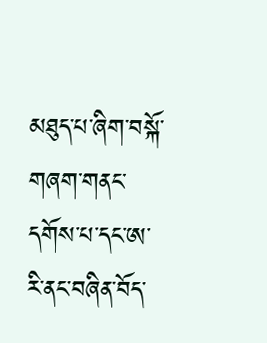མཐུད་པ་ཞིག་བསྐོ་གཞག་གནང་དགོས་པ་དང་ཨ་རི་ནང་བཞིན་བོད་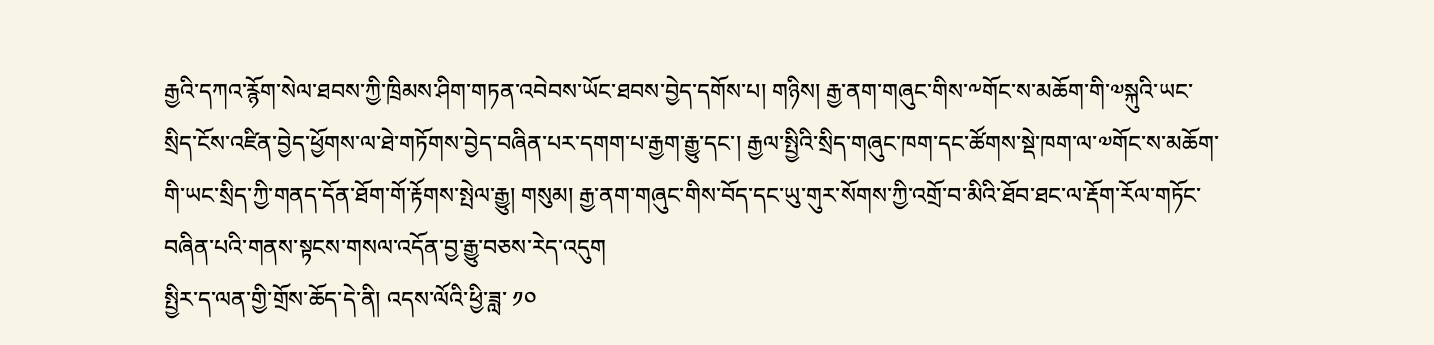རྒྱའི་དཀའ་རྙོག་སེལ་ཐབས་ཀྱི་ཁྲིམས་ཤིག་གཏན་འབེབས་ཡོང་ཐབས་བྱེད་དགོས་པ། གཉིས། རྒྱ་ནག་གཞུང་གིས་༸གོང་ས་མཆོག་གི་༧སྐུའི་ཡང་སྲིད་ངོས་འཛིན་བྱེད་ཕྱོགས་ལ་ཐེ་གཏོགས་བྱེད་བཞིན་པར་དགག་པ་རྒྱག་རྒྱུ་དང་། རྒྱལ་སྤྱིའི་སྲིད་གཞུང་ཁག་དང་ཚོགས་སྡེ་ཁག་ལ་༧གོང་ས་མཆོག་གི་ཡང་སྲིད་ཀྱི་གནད་དོན་ཐོག་གོ་རྟོགས་སྤེལ་རྒྱུ། གསུམ། རྒྱ་ནག་གཞུང་གིས་བོད་དང་ཡུ་གུར་སོགས་ཀྱི་འགྲོ་བ་མིའི་ཐོབ་ཐང་ལ་རྡོག་རོལ་གཏོང་བཞིན་པའི་གནས་སྟངས་གསལ་འདོན་བྱ་རྒྱུ་བཅས་རེད་འདུག
སྤྱིར་ད་ལན་གྱི་གྲོས་ཆོད་དེ་ནི། འདས་ལོའི་ཕྱི་ཟླ་ ༡༠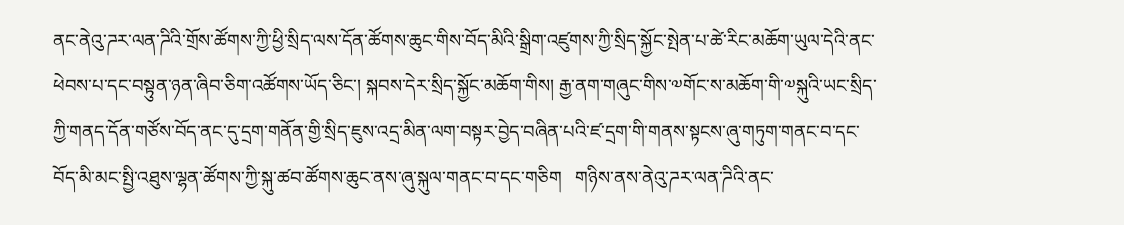ནང་ནེའུ་ཌར་ལན་ཌིའི་གྲོས་ཚོགས་ཀྱི་ཕྱི་སྲིད་ལས་དོན་ཚོགས་ཆུང་གིས་བོད་མིའི་སྒྲིག་འཛུགས་ཀྱི་སྲིད་སྐྱོང་སྤེན་པ་ཚེ་རིང་མཆོག་ཡུལ་དེའི་ནང་ཕེབས་པ་དང་བསྟུན་ཉན་ཞིབ་ཅིག་འཚོགས་ཡོད་ཅིང་། སྐབས་དེར་སྲིད་སྐྱོང་མཆོག་གིས། རྒྱ་ནག་གཞུང་གིས་༧གོང་ས་མཆོག་གི་༧སྐུའི་ཡང་སྲིད་ཀྱི་གནད་དོན་གཙོས་བོད་ནང་དུ་དྲག་གནོན་གྱི་སྲིད་ཇུས་འདྲ་མིན་ལག་བསྟར་བྱེད་བཞིན་པའི་ཛ་དྲག་གི་གནས་སྟངས་ཞུ་གཏུག་གནང་བ་དང་བོད་མི་མང་སྤྱི་འཐུས་ལྷན་ཚོགས་ཀྱི་སྐུ་ཚབ་ཚོགས་ཆུང་ནས་ཞུ་སྐུལ་གནང་བ་དང་གཅིག   གཉིས་ནས་ནེའུ་ཌར་ལན་ཌིའི་ནང་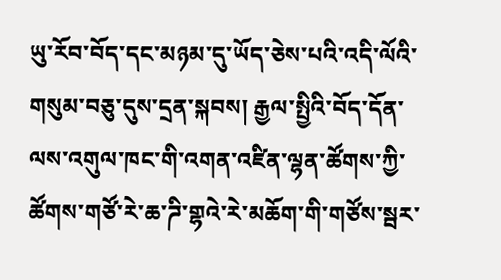ཡུ་རོབ་བོད་དང་མཉམ་དུ་ཡོད་ཅེས་པའི་འདི་ལོའི་གསུམ་བཅུ་དུས་དྲན་སྐབས། རྒྱལ་སྤྱིའི་བོད་དོན་ལས་འགུལ་ཁང་གི་འགན་འཛིན་ལྷན་ཚོགས་ཀྱི་ཚོགས་གཙོ་རེ་ཆ་ཌི་གྷའེ་རེ་མཆོག་གི་གཙོས་སྦར་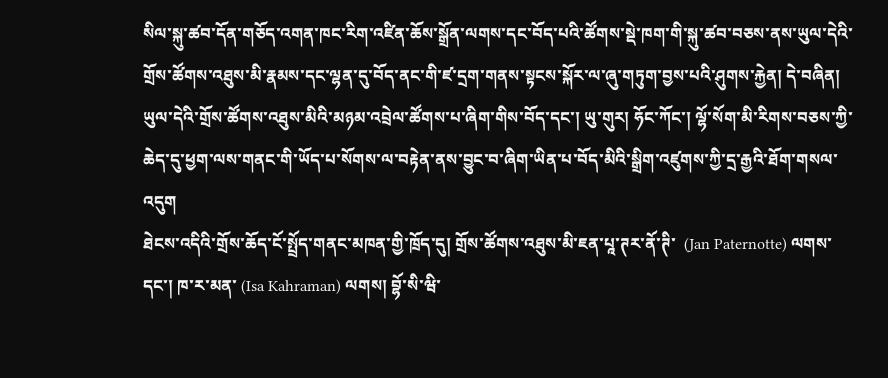སིལ་སྐུ་ཚབ་དོན་གཅོད་འགན་ཁང་རིག་འཛིན་ཆོས་སྒྲོན་ལགས་དང་བོད་པའི་ཚོགས་སྡེ་ཁག་གི་སྐུ་ཚབ་བཅས་ནས་ཡུལ་དེའི་གྲོས་ཚོགས་འཐུས་མི་རྣམས་དང་ལྷན་དུ་བོད་ནང་གི་ཛ་དྲག་གནས་སྟངས་སྐོར་ལ་ཞུ་གཏུག་བྱས་པའི་ཤུགས་རྐྱེན། དེ་བཞིན། ཡུལ་དེའི་གྲོས་ཚོགས་འཐུས་མིའི་མཉམ་འབྲེལ་ཚོགས་པ་ཞིག་གིས་བོད་དང་། ཡུ་གུར། ཧོང་ཀོང་། ལྷོ་སོག་མི་རིགས་བཅས་ཀྱི་ཆེད་དུ་ཕྱག་ལས་གནང་གི་ཡོད་པ་སོགས་ལ་བརྟེན་ནས་བྱུང་བ་ཞིག་ཡིན་པ་བོད་མིའི་སྒྲིག་འཛུགས་ཀྱི་དྲ་རྒྱའི་ཐོག་གསལ་འདུག
ཐེངས་འདིའི་གྲོས་ཆོད་ངོ་སྤྲོད་གནང་མཁན་གྱི་ཁྲོད་དུ། གྲོས་ཚོགས་འཐུས་མི་ཇན་པཱ་ཊར་ནོ་ཊི་  (Jan Paternotte) ལགས་དང་། ཁ་ར་མན་ (Isa Kahraman) ལགས། བྷོ་སི་ཝི་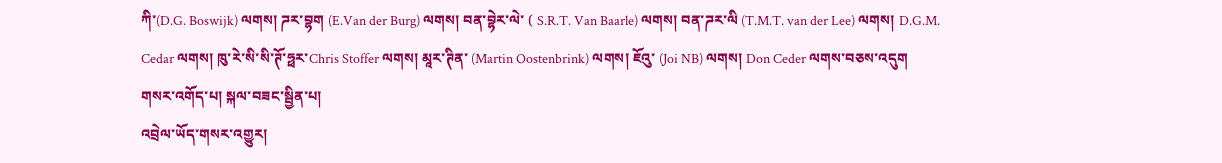ཀི་(D.G. Boswijk) ལགས། ཌར་བྷག (E.Van der Burg) ལགས། བན་བྷེར་ལེ་ ( S.R.T. Van Baarle) ལགས། བན་ཌར་ལི (T.M.T. van der Lee) ལགས། D.G.M. Cedar ལགས། ཁུ་རེ་སི་སི་ཊོ་ཧྥར་Chris Stoffer ལགས། མཱར་ཊིན་ (Martin Oostenbrink) ལགས། ཇོའུ་ (Joi NB) ལགས། Don Ceder ལགས་བཅས་འདུག
གསར་འགོད་པ། སྐལ་བཟང་སྦྱིན་པ།
འབྲེལ་ཡོད་གསར་འགྱུར།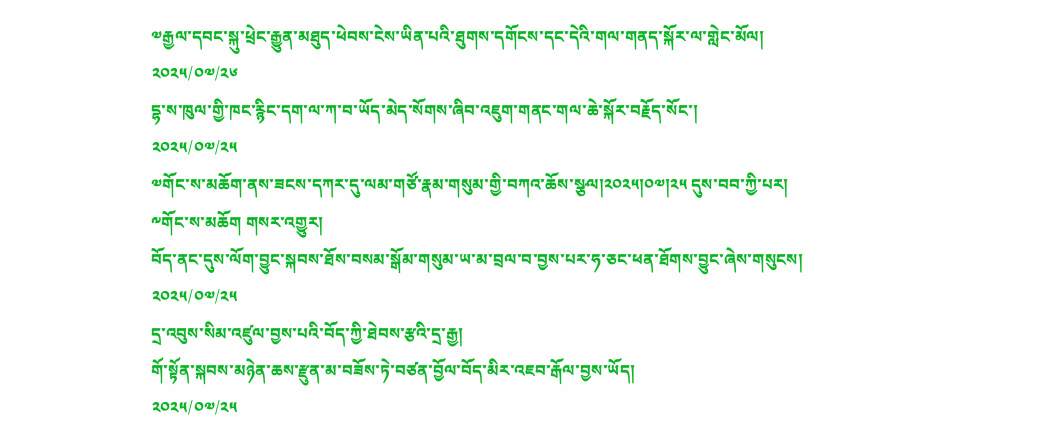༧རྒྱལ་དབང་སྐུ་ཕྲེང་རྒྱུན་མཐུད་ཕེབས་ངེས་ཡིན་པའི་ཐུགས་དགོངས་དང་དེའི་གལ་གནད་སྐོར་ལ་གླེང་མོལ།
༢༠༢༥/༠༧/༢༦
དྷ་ས་ཁུལ་གྱི་ཁང་རྙིང་དག་ལ་ཀ་བ་ཡོད་མེད་སོགས་ཞིབ་འཇུག་གནང་གལ་ཆེ་སྐོར་བརྗོད་སོང་།
༢༠༢༥/༠༧/༢༥
༧གོང་ས་མཆོག་ནས་ཟངས་དཀར་དུ་ལམ་གཙོ་རྣམ་གསུམ་གྱི་བཀའ་ཆོས་སྩལ།༢༠༢༥།༠༧།༢༥ དུས་བབ་ཀྱི་པར།
༸གོང་ས་མཆོག གསར་འགྱུར།
བོད་ནང་དུས་ལོག་བྱུང་སྐབས་ཐོས་བསམ་སྒོམ་གསུམ་ཡ་མ་བྲལ་བ་བྱས་པར་ཧ་ཅང་ཕན་ཐོགས་བྱུང་ཞེས་གསུངས།
༢༠༢༥/༠༧/༢༥
དྲ་འབུས་སིམ་འཛུལ་བྱས་པའི་བོད་ཀྱི་ཐེབས་རྩའི་དྲ་རྒྱ།
གོ་སྟོན་སྐབས་མཉེན་ཆས་རྫུན་མ་བཟོས་ཏེ་བཙན་བྱོལ་བོད་མིར་འཇབ་རྒོལ་བྱས་ཡོད།
༢༠༢༥/༠༧/༢༥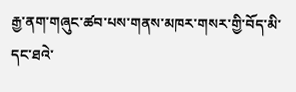རྒྱ་ནག་གཞུང་ཚབ་པས་གནས་མཁར་གསར་གྱི་བོད་མི་དང་ཐའེ་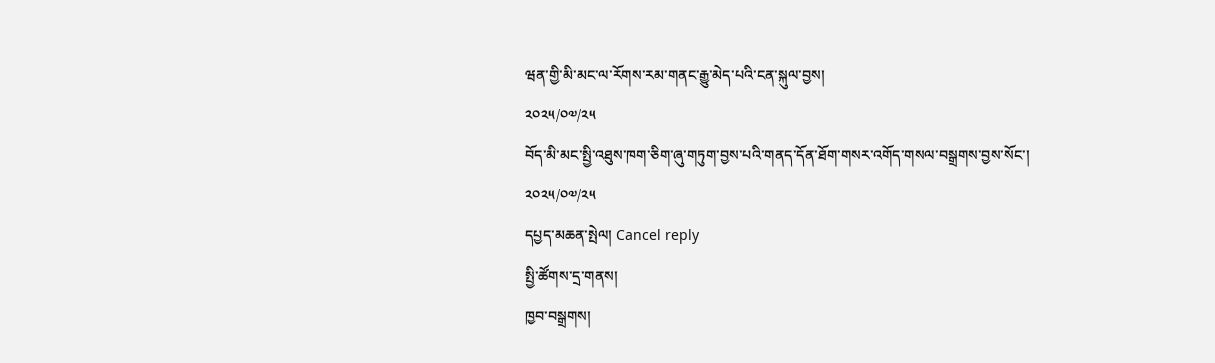ཝན་གྱི་མི་མང་ལ་རོགས་རམ་གནང་རྒྱུ་མེད་པའི་ངན་སྐུལ་བྱས།
༢༠༢༥/༠༧/༢༥
བོད་མི་མང་སྤྱི་འཐུས་ཁག་ཅིག་ཞུ་གཏུག་བྱས་པའི་གནད་དོན་ཐོག་གསར་འགོད་གསལ་བསྒྲགས་བྱས་སོང་།
༢༠༢༥/༠༧/༢༥
དཔྱད་མཆན་སྤེལ། Cancel reply
སྤྱི་ཚོགས་དྲ་གནས།
ཁྱབ་བསྒྲགས།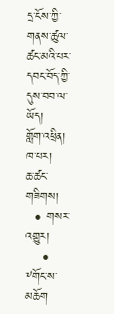དྲ་ངོས་ཀྱི་གནས་ཚུལ་ཚང་མའི་པར་དབང་བོད་ཀྱི་དུས་བབ་ལ་ཡོད།
གློག་འཕྲིན།
ཁ་པར།
ཆ་ཚང་གཟིགས།
  • གསར་འགྱུར།
    • ༸གོང་ས་མཆོག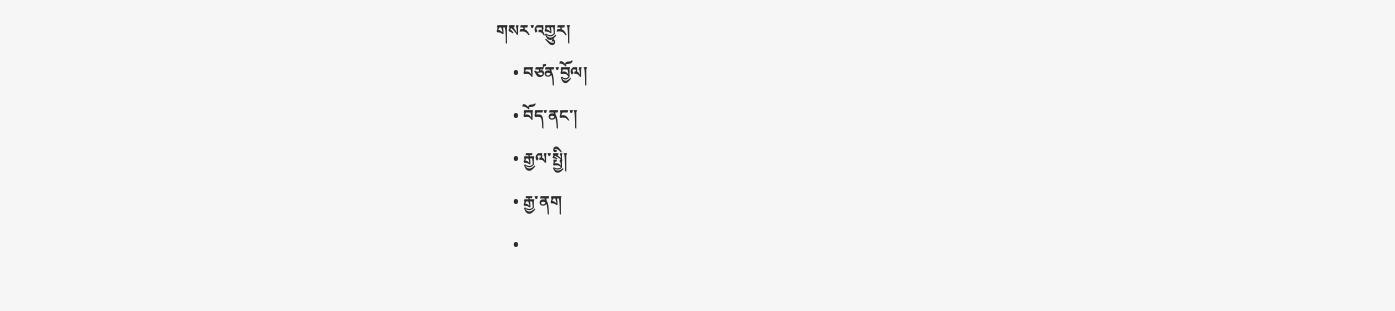གསར་འགྱུར།
    • བཙན་བྱོལ།
    • བོད་ནང་།
    • རྒྱལ་སྤྱི།
    • རྒྱ་ནག
    •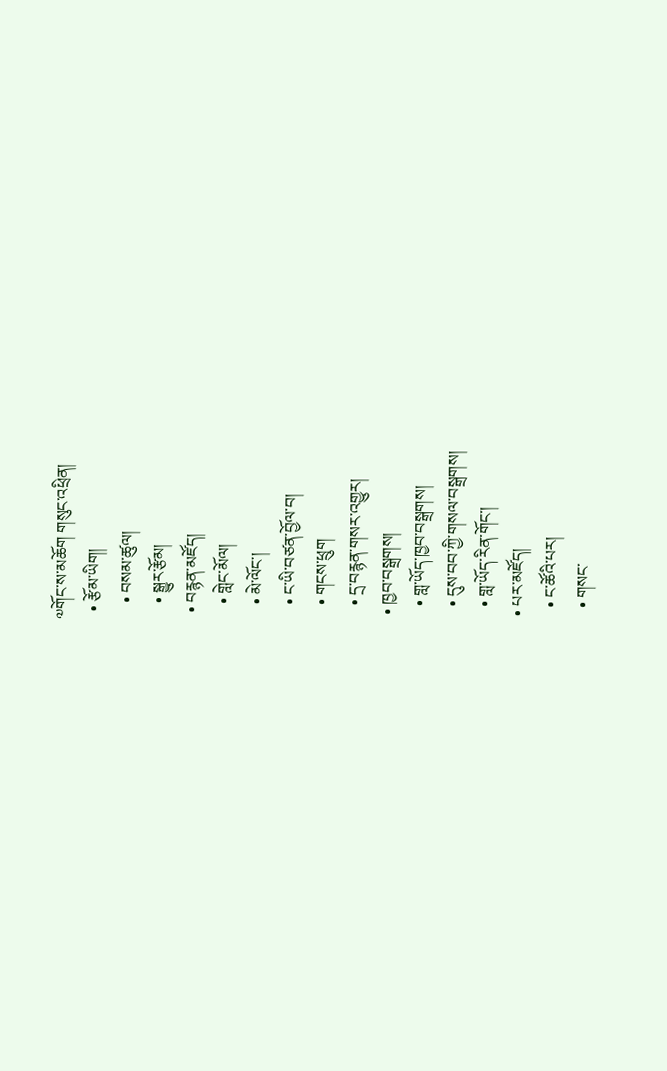༧གོང་ས་མཆོག གསུང་འཕྲིན།
  • རྩོམ་ཡིག།
    • བསམ་ཚུལ།
    • སྒྱུར་རྩོམ།
  • བརྙན་མཛོད།
    • གླེང་མོལ།
    • མེ་ལོང་།
    • ང་ཡི་བཙན་བྱོལ་བ།
    • གངས་ཕྲུག
    • དྲ་བརྙན་གསར་འགྱུར།
  • ཁྱབ་བསྒྲགས།
    • གླ་ཡོད་ཁྱབ་བསྒྲགས།
    • དུས་བབ་ཀྱི་གསལ་བསྒྲགས།
    • གླ་ཡོད་རིན་གོང་།
  • པར་མཛོད།
    • ང་ཚོའི་པར།
    • གསང་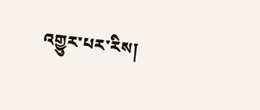འགྱུར་པར་རིས།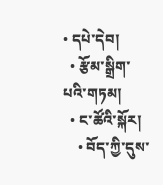• དཔེ་དེབ།
  • རྩོམ་སྒྲིག་པའི་གཏམ།
  • ང་ཚོའི་སྐོར།
    • བོད་ཀྱི་དུས་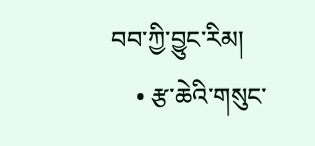བབ་ཀྱི་བྱུང་རིམ།
    • རྩ་ཆེའི་གསུང་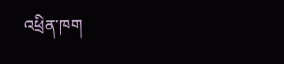འཕྲིན་ཁག